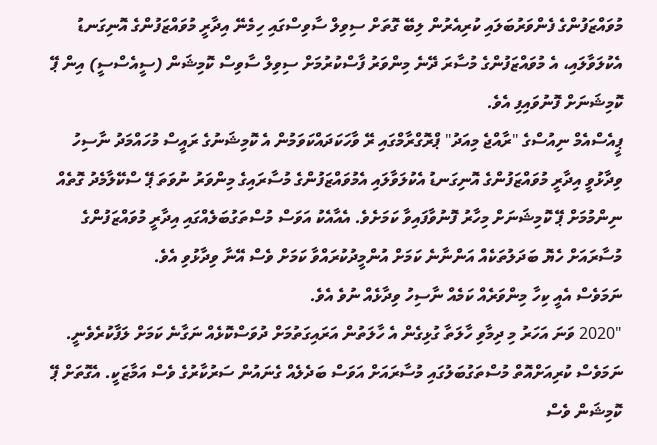މުވައްޒަފުންގެ ފެންވަރުބަލައި ކުރިއެރުން ލިބޭ ގޮތަށް ސިވިލް ސާވިސްގައި ހިމެނޭ އިދާރީ މުވައްޒަފުންގެ އޮނިގަނޑު އެކުލަވާލައި، އެ މުވައްޒަފުންގެ މުސާރަ ދޭނެ މިންވަރު ފާސްކުރުމަށް ސިވިލް ސާވިސް ކޮމިޝަން (ސީއެސްސީ) އިން ޕޭ ކޮމިޝަނަށް ފޮނުވައިފި އެވެ.
ޕީއެސްއެމް ނިއުސްގެ "ރާއްޖެ މިއަދު" ޕްރޮގްރާމްގައި ރޭ ވާހަކަދައްކަވަމުން އެ ކޮމިޝަނުގެ ރައީސް މުހައްމަދު ނާސިހު ވިދާޅުވީ އިދާރީ މުވައްޒަފުންގެ އޮނިގަނޑު އެކުލަވާލައި އެމުވައްޒަފުންގެ މުސާރައިގެ މިންވަރު ނުވަތަ ޕޭ ސްކޭލާމެދު ގޮތެއް ނިންމުމަށް ޕޭ ކޮމިޝަނަށް މިހާރު ފޮނުވާފައިވާ ކަމަށެވެ. އެއާއެކު އަވަސް މުސްތަގުބަލެއްގައި އިދާރީ މުވައްޒަފުންގެ މުސާރައަށް ހެޔޮ ބަދަލުތަކެއް އަންނާނެ ކަމަށް އުންމީދުކުރައްވާ ކަމަށް ވެސް އޭނާ ވިދާޅުވި އެވެ.
ނަމަވެސް އެއީ ކިހާ މިންވަރެއް ކަމެއް ނާސިހު ވިދާޅެއް ނުވެ އެވެ.
"2020 ވަނަ އަހަރު މި ދިމާވި ހާލަތާ ގުޅިގެން އެ ހާލަތުން އަރައިގަތުމަށް ދުވަސްކޮޅެއް ނަގާނެ ކަމަށް ލަފާކުރެވެނީ. ނަމަވެސް ކުރިއަށްއޮތް މުސްތަގުބަލުގައި މުސާރައަށް އަވަސް ބަދެލެއް ގެނައުން ސަރުކާރުގެ ވެސް އަމާޒަކީ. އެގޮތަށް ޕޭ ކޮމިޝަން ވެސް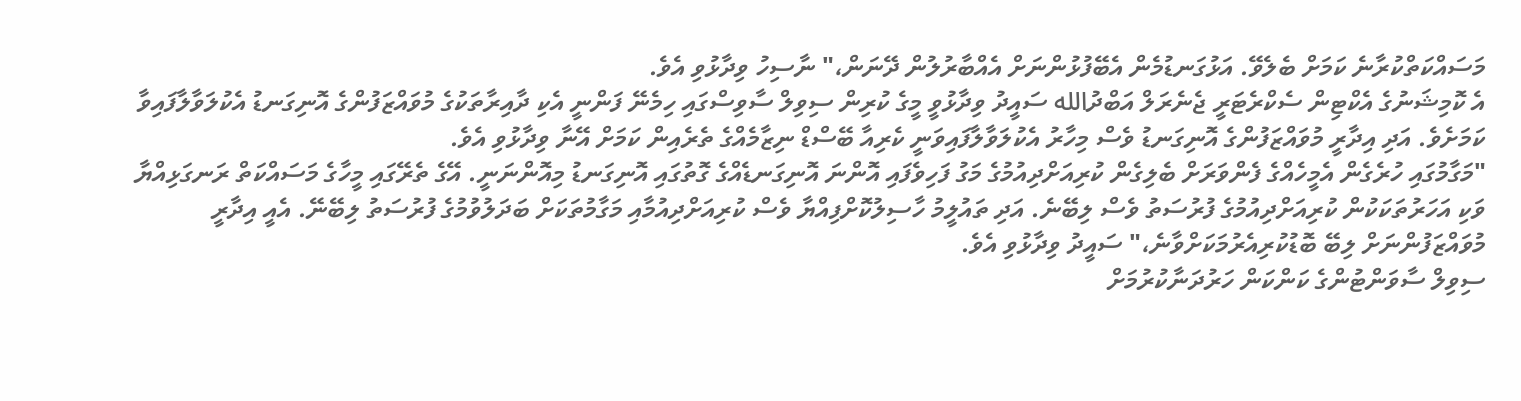މަސައްކަތްކުރާނެ ކަމަށް ބެލެވޭ. އަޅުގަނޑުމެން އެބޭފުޅުންނަށް އެއްބާރުލުން ދޭނަން،" ނާސިހު ވިދާޅުވި އެވެ.
އެ ކޮމިޝަނުގެ އެކްޓިން ސެކްރެޓަރީ ޖެނެރަލް އަބްދުالله ސައީދު ވިދާޅުވީ މީގެ ކުރިން ސިވިލް ސާވިސްގައި ހިމެނޭ ފަންނީ އެކި ދާއިރާތަކުގެ މުވައްޒަފުންގެ އޮނިގަނޑު އެކުލަވާލާފައިވާ ކަމަށެވެ. އަދި އިދާރީ މުވައްޒަފުންގެ އޮނިގަނޑު ވެސް މިހާރު އެކުލަވާލާފައިވަނީ ކެރިއާ ބޭސްޑް ނިޒާމެއްގެ ތެރެއިން ކަމަށް އޭނާ ވިދާޅުވި އެވެ.
"މަގާމުގައި ހުރެގެން އެމީހެއްގެ ފެންވަރަށް ބެލިގެން ކުރިއަށްދިއުމުގެ މަގު ފަހިވެފައި އޮންނަ އޮނިގަނޑެއްގެ ގޮތުގައި އޮނިގަނޑު މިއޮންނަނީ. އޭގެ ތެރޭގައި މީހާގެ މަސައްކަތް ރަނގަޅިއްޔާ ވަކި އަހަރުތަކަކުން ކުރިއަށްދިއުމުގެ ފުރުސަތު ވެސް ލިބޭނެ. އަދި ތައުލީމު ހާސިލުކޮށްފިއްޔާ ވެސް ކުރިއަށްދިއުމާއި މަގާމުތަކަށް ބަދަލުވުމުގެ ފުރުސަތު ލިބޭނޭ. އެއީ އިދާރީ މުވައްޒަފުންނަށް ލިބޭ ބޮޑުކުރިއެރުމަކަށްވާނެ،" ސައީދު ވިދާޅުވި އެވެ.
ސިވިލް ސާވަންޓުންގެ ކަންކަން ހަރުދަނާކުރުމަށް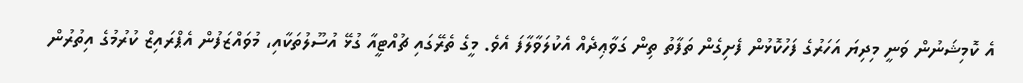އެ ކޮމިޝަނުން ވަނީ މިދިޔަ އަހަރުގެ ފަހުކޮޅުން ފެށިގެން ތަފާތު ތިން ގަވާޢިދެއް އެކުލަވާލާފަ އެވެ. މީގެ ތެރޭގައި ޗުއްޓީއާ ގުޅޭ އުސޫލުތަކާއި، މުވައްޒަފުން އެޕްރައިޒް ކުރުމުގެ އިތުރުން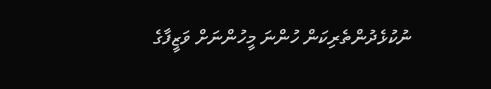ނުކުޅެދުންތެރިކަން ހުންނަ މީހުންނަށް ވަޒީފާގެ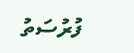ފުރުސަތު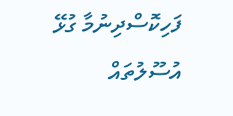ފަހިކޮސްދިނުމާ ގުޅޭ އުސޫލުތައް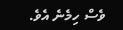ވެސް ހިމެނެ އެވެ.